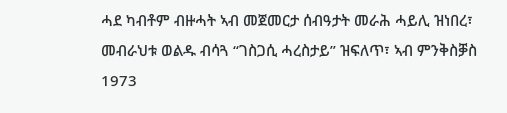ሓደ ካብቶም ብዙሓት ኣብ መጀመርታ ሰብዓታት መራሕ ሓይሊ ዝነበረ፣ መብራህቱ ወልዱ ብሳጓ “ገስጋሲ ሓረስታይ” ዝፍለጥ፣ ኣብ ምንቅስቓስ 1973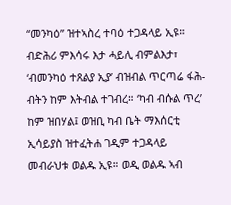“መንካዕ” ዝተኣስረ ተባዕ ተጋዳላይ ኢዩ። ብድሕሪ ምእሳሩ እታ ሓይሊ ብምልእታ፣ ‘ብመንካዕ ተጸልያ ኢያ’ ብዝብል ጥርጣሬ ፋሕ-ብትን ከም እትብል ተገብረ። ‘ካብ ብሱል ጥረ’ ከም ዝበሃል፤ ወዝቢ ካብ ቤት ማእሰርቲ ኢሳይያስ ዝተፈትሐ ገዲም ተጋዳላይ መብራህቱ ወልዱ ኢዩ። ወዲ ወልዱ ኣብ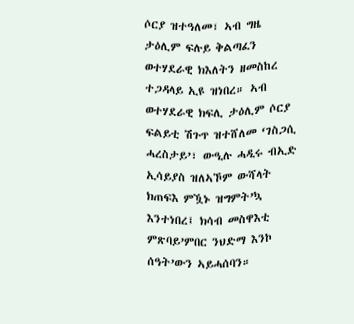ሶርያ ዝተዓለመ፣ ኣብ ግዜ ታዕሊም ፍሉይ ቅልጣፈን ወተሃደራዊ ክእለትን ዘመስከረ ተጋዳላይ ኢዩ ዝነበረ። ኣብ ወተሃደራዊ ክፍሊ ታዕሊም ሶርያ ፍልይቲ ሽጉጥ ዝተሸለመ ‘ገስጋሲ ሓረስታይ’፣ ውዒሉ ሓዲሩ ብኢድ ኢሳይያስ ዝለኣኾም ውሻላት ክጠፍእ ምዃኑ ዝግምት’ኳ እንተነበረ፤ ክሳብ መስዋእቲ ምጽባይ’ምበር ንህድማ እንኮ ሰዓት’ውን ኣይሓሰባን።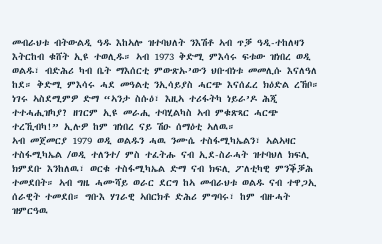መብራህቱ ብትውልዲ ዓዱ እከኣሎ ዝተባህለት ንእሽቶ ኣብ ጥቓ ዓዲ-ተከለዛን እትርከብ ቁሸት ኢዩ ተወሊዱ። ኣብ 1973 ቅድሚ ምእሳሩ ፍቱው ዝነበረ ወዲ ወልዱ፣ ብድሕሪ ካብ ቤት ማእሰርቲ ምውጽኡ’ውን ህቡብነቱ መመሊሱ እናለዓለ ከደ። ቅድሚ ምእሳሩ ሓደ መዓልቲ ንኢሳይያስ ሓርጭ እናሰፈረ ክዕድል ረኸቦ። ነገሩ ኣስደሚምዎ ድማ “ኣንታ ስሱዕ፣ እዚኣ ተሪፋትካ ነይራ’ዶ ሕጂ ተተሓሒዝካያ? ዘገርም ኢዩ መራሒ ተባሂልካስ ኣብ ምቁጽጻር ሓርጭ ተረኺብካ!” ኢሉዎ ከም ዝነበረ ናይ ሽዑ ሰማዕቲ ኣለዉ።
ኣብ መጀመርያ 1979 ወዲ ወልዱን ሓዉ ንሙሴ ተስፋሚካኤልን፣ ኣልኣዛር ተስፋሚካኤል /ወዲ ተለንተ/ ምስ ተፈትሑ ናብ ኢደ-ስራሓት ዝተባህለ ክፍሊ ክምደቡ እንከለዉ፣ ወርቁ ተስፋሚካኤል ድማ ናብ ክፍሊ ፖለቲካዊ ምንቕቓሕ ተመደበት። ኣብ ግዜ ሓሙሻይ ወራር ደርግ ከኣ መብራህቱ ወልዱ ናብ ተዋጋኢ ሰራዊት ተመደበ። ግቡእ ሃገራዊ ኣበርክቶ ድሕሪ ምግባሩ፣ ከም ብዙሓት ዝምርዓዉ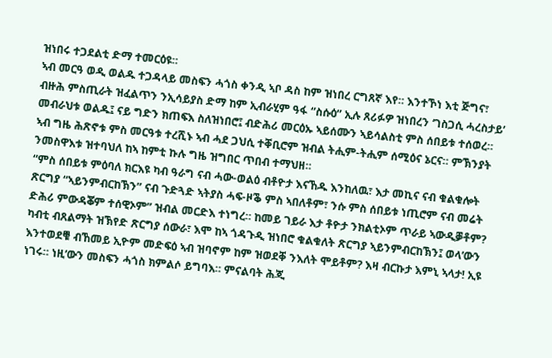ዝነበሩ ተጋደልቲ ድማ ተመርዕዩ።
ኣብ መርዓ ወዲ ወልዱ ተጋዳላይ መስፍን ሓጎስ ቀንዲ ኣቦ ዳስ ከም ዝነበረ ርግጸኛ እየ። እንተኾነ እቲ ጅግና፣ ብዙሕ ምስጢራት ዝፈልጥን ንኢሳይያስ ድማ ከም ኢብራሂም ዓፋ “ስሱዕ” ኢሉ ጸሪፉዎ ዝነበረን ‘ገስጋሲ ሓረስታይ’ መብራህቱ ወልዱ፤ ናይ ግድን ክጠፍእ ስለዝነበሮ፤ ብድሕሪ መርዕኡ ኣይሰሙን ኣይሳልስቲ ምስ ሰበይቱ ተሰወረ። ኣብ ግዜ ሕጽኖቱ ምስ መርዓቱ ተረሺኑ ኣብ ሓደ ጋህሲ ተቐቢሮም ዝብል ትሒም-ትሒም ሰሚዕና ኔርና። ምኽንያት ንመስዋእቱ ዝተባህለ ከኣ ከምቲ ኩሉ ግዜ ዝግበር ጥበብ ተማህዘ።
“ምስ ሰበይቱ ምዕባለ ክርእዩ ካብ ዓራግ ናብ ሓው-ወልዕ ብቶዮታ እናኸዱ እንከለዉ፣ እታ መኪና ናብ ቁልቁሎት ጽርግያ “ኣይንምብርከኽን” ናብ ጉድጓድ ኣትያስ ሓፍ-ዞቕ ምስ ኣበለቶም፣ ንሱ ምስ ሰበይቱ ነጢሮም ናብ መሬት ድሕሪ ምውዳቖም ተሰዊኦም” ዝብል መርድእ ተነግረ። ከመይ ገይራ እታ ቶዮታ ንክልቲኦም ጥራይ ኣውዲቓቶም? ካብቲ ብጸልማት ዝኽየድ ጽርግያ ሰውራ፣ እሞ ከኣ ጎዳጉዲ ዝነበሮ ቁልቁለት ጽርግያ ኣይንምብርከኽን፤ ወላ’ውን እንተወደቑ ብኸመይ ኢዮም መድፍዕ ኣብ ዝባኖም ከም ዝወደቐ ንእለት ሞይቶም? እዛ ብርኩታ እምኒ ኣላታ! ኢዩ ነገሩ። ነዚ’ውን መስፍን ሓጎስ ክምልሶ ይግባእ። ምናልባት ሕጂ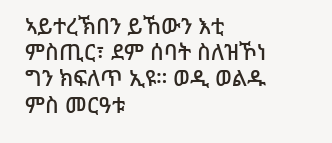ኣይተረኽበን ይኸውን እቲ ምስጢር፣ ደም ሰባት ስለዝኾነ ግን ክፍለጥ ኢዩ። ወዲ ወልዱ ምስ መርዓቱ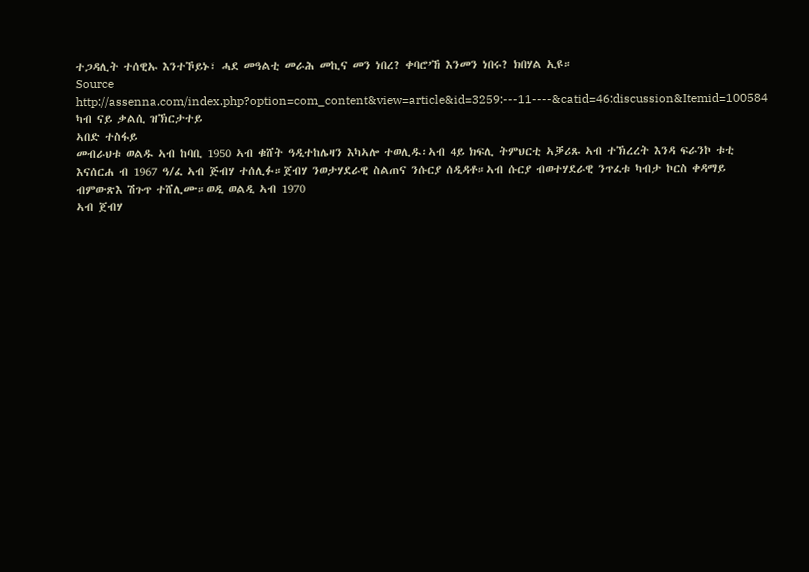ተጋዳሊት ተሰዊኡ እንተኾይኑ፣ ሓደ መዓልቲ መራሕ መኪና መን ነበረ? ቀባሮ’ኸ እንመን ነበሩ? ክበሃል ኢዩ።
Source http://assenna.com/index.php?option=com_content&view=article&id=3259:---11----&catid=46:discussion&Itemid=100584
ካብ ናይ ቃልሲ ዝኽርታተይ
ኣበድ ተስፋይ
መብራህቱ ወልዱ ኣብ ከባቢ 1950 ኣብ ቁሸት ዓዲተከሌዛን እካኣሎ ተወሊዱ፡ኣብ 4ይ ክፍሊ ትምህርቲ ኣቓሪጹ ኣብ ተኽረረት እንዳ ፍራንኮ ቱቲ እናሰርሐ ብ 1967 ዓ/ፈ ኣብ ጅብሃ ተሰሊፉ።ጀብሃ ንወታሃደራዊ ስልጠና ንሱርያ ሰዲዳቶ።ኣብ ሱርያ ብወተሃደራዊ ንጥፈቱ ካብታ ኮርስ ቀዳማይ ብምውጽእ ሽጉጥ ተሸሊሙ።ወዲ ወልዲ ኣብ 1970
ኣብ ጀብሃ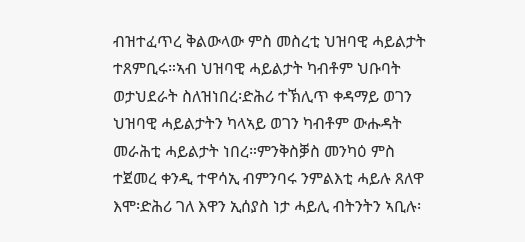ብዝተፈጥረ ቅልውላው ምስ መስረቲ ህዝባዊ ሓይልታት ተጸምቢሩ።ኣብ ህዝባዊ ሓይልታት ካብቶም ህቡባት ወታህደራት ስለዝነበረ፡ድሕሪ ተኽሊጥ ቀዳማይ ወገን ህዝባዊ ሓይልታትን ካላኣይ ወገን ካብቶም ውሑዳት
መራሕቲ ሓይልታት ነበረ።ምንቅስቓስ መንካዕ ምስ ተጀመረ ቀንዲ ተዋሳኢ ብምንባሩ ንምልእቲ ሓይሉ ጸለዋ እሞ፡ድሕሪ ገለ እዋን ኢሰያስ ነታ ሓይሊ ብትንትን ኣቢሉ፡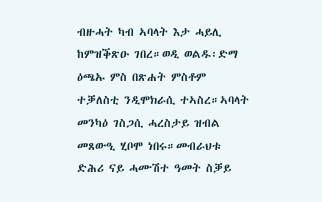ብዙሓት ካብ ኣባላት እታ ሓይሊ ከምዝቕጽዑ ገበረ።ወዲ ወልዱ፡ድማ ዕጫኡ ምስ በጽሐት ምስቶም ተቓለስቲ ንዲሞክራሲ ተኣስረ።ኣባላት መንካዕ ገስጋሲ ሓረስታይ ዝብል
መጸውዒ ሂቦሞ ነበሩ።መብራህቱ ድሕሪ ናይ ሓሙሽተ ዓመት ስቓይ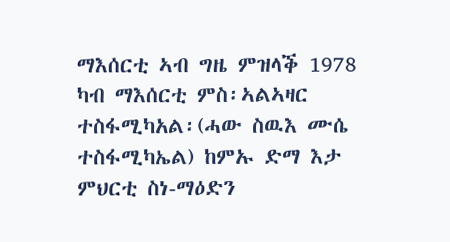ማእሰርቲ ኣብ ግዜ ምዝላቕ 1978 ካብ ማእሰርቲ ምስ፡ኣልኣዛር ተስፋሚካአል፡(ሓው ስዉእ ሙሴ ተስፋሚካኤል) ከምኡ ድማ እታ ምህርቲ ስነ-ማዕድን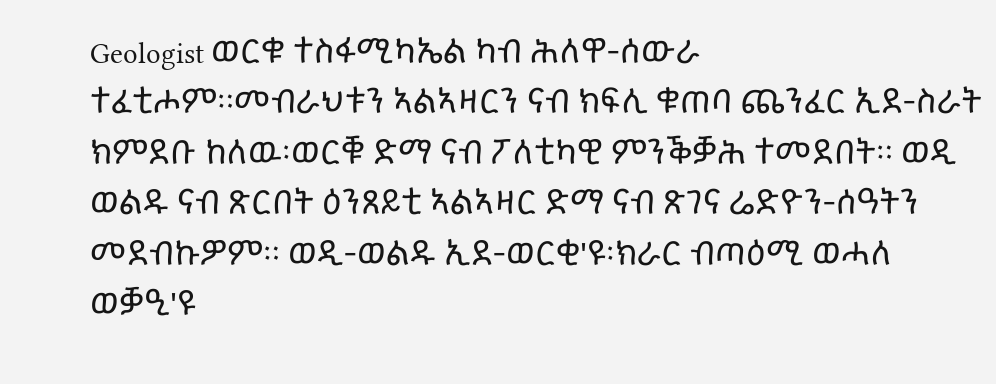Geologist ወርቁ ተስፋሚካኤል ካብ ሕለዋ-ሰውራ ተፈቲሖም።መብራህቱን ኣልኣዛርን ናብ ክፍሊ ቁጠባ ጨንፈር ኢደ-ስራት ክምደቡ ከለዉ፡ወርቑ ድማ ናብ ፖለቲካዊ ምንቕቓሕ ተመደበት። ወዲ ወልዱ ናብ ጽርበት ዕንጸይቲ ኣልኣዛር ድማ ናብ ጽገና ሬድዮን-ሰዓትን መደብኩዎም። ወዲ-ወልዱ ኢደ-ወርቂ'ዩ፡ክራር ብጣዕሚ ወሓለ ወቓዒ'ዩ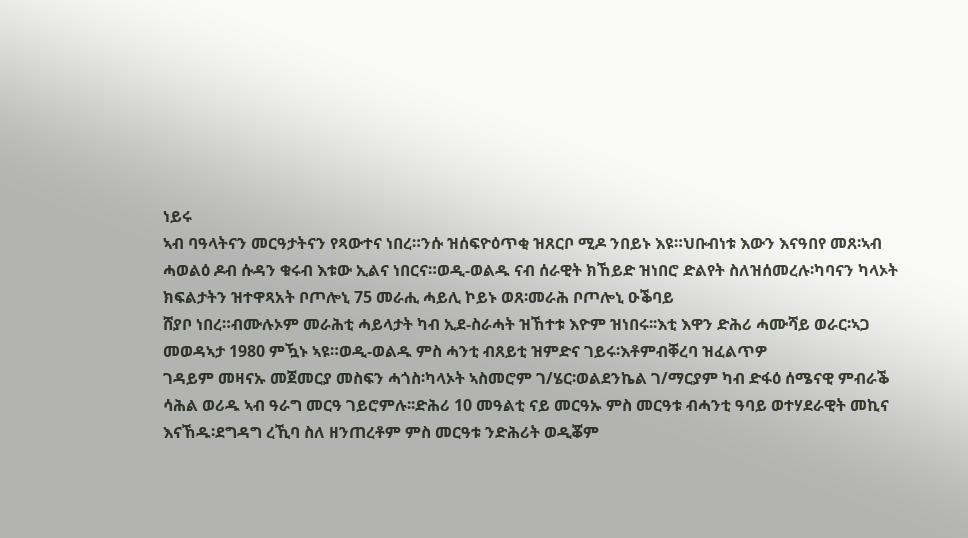ነይሩ
ኣብ ባዓላትናን መርዓታትናን የጻውተና ነበረ።ንሱ ዝሰፍዮዕጥቂ ዝጸርቦ ሚዶ ንበይኑ እዩ።ህቡብነቱ እውን እናዓበየ መጸ፡ኣብ ሓወልዕ ዶብ ሱዳን ቁሩብ እቱው ኢልና ነበርና።ወዲ-ወልዱ ናብ ሰራዊት ክኸይድ ዝነበሮ ድልየት ስለዝሰመረሉ፡ካባናን ካላኦት ክፍልታትን ዝተዋጻአት ቦጦሎኒ 75 መራሒ ሓይሊ ኮይኑ ወጸ፡መራሕ ቦጦሎኒ ዑቕባይ
ሸያቦ ነበረ።ብሙሉኦም መራሕቲ ሓይላታት ካብ ኢደ-ስራሓት ዝኸተቱ እዮም ዝነበሩ፡፡እቲ እዋን ድሕሪ ሓሙሻይ ወራር፡ኣጋ መወዳኣታ 1980 ምዃኑ ኣዩ።ወዲ-ወልዱ ምስ ሓንቲ ብጸይቲ ዝምድና ገይሩ፡እቶምብቐረባ ዝፈልጥዎ
ገዳይም መዛናኡ መጀመርያ መስፍን ሓጎስ፡ካላኦት ኣስመሮም ገ/ሄር፡ወልደንኬል ገ/ማርያም ካብ ድፋዕ ሰሜናዊ ምብራቕ ሳሕል ወሪዱ ኣብ ዓራግ መርዓ ገይሮምሉ፡፡ድሕሪ 10 መዓልቲ ናይ መርዓኡ ምስ መርዓቱ ብሓንቲ ዓባይ ወተሃደራዊት መኪና እናኸዱ፡ደግዳግ ረኺባ ስለ ዘንጠረቶም ምስ መርዓቱ ንድሕሪት ወዲቖም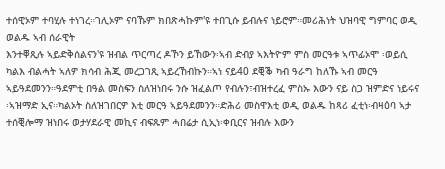ተሰዊኦም ተባሂሉ ተነገረ።ገሊኦም ናባኹም ክበጽሓኩም'ዩ ተበጊሱ ይብሉና ነይሮም።መሪሕነት ህዝባዊ ግምባር ወዲ ወልዱ ኣብ ሰራዊት
እንተቐጺሉ ኣይድቅሰልናን'ዩ ዝብል ጥርጣረ ዶኾን ይኸውን፡ኣብ ድብያ ኣእትዮም ምስ መርዓቱ ኣጥፊኦሞ ፡ወይሲ ካልእ ብልሓት ኣለዎ ክሳብ ሕጂ መረጋገጺ ኣይረኸብኩን።ኣነ ናይ40 ደቒቕ ካብ ዓራግ ከለኹ ኣብ መርዓ ኣይዓደመንን።ዓደምቲ በዓል መስፍን ስለዝነበሩ ንሱ ዝፈልጦ የብሉን፣ብዝተረፈ ምስኡ እውን ናይ ስጋ ዝምድና ነይሩና ፡ኣዝማድ ኢና።ካልኦት ስለዝገበርዎ እቲ መርዓ ኣይዓደመንን።ድሕሪ መስዋእቲ ወዲ ወልዱ ከጻሪ ፈቲነ፡ብዛዕባ ኣታ ተሰቒሎማ ዝነበሩ ወታሃደራዊ መኪና ብፍጹም ሓበሬታ ሲኢነ፡ቀቢርና ዝብሉ እውን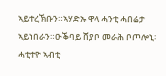ኣይተረኽቡን።ኣሃድኡ ዋላ ሓንቲ ሓበሬታ ኣይነበራን።ዑቕባይ ሸያቦ መራሕ ቦጦሎኒ፡ሓቲተዮ ኣብቲ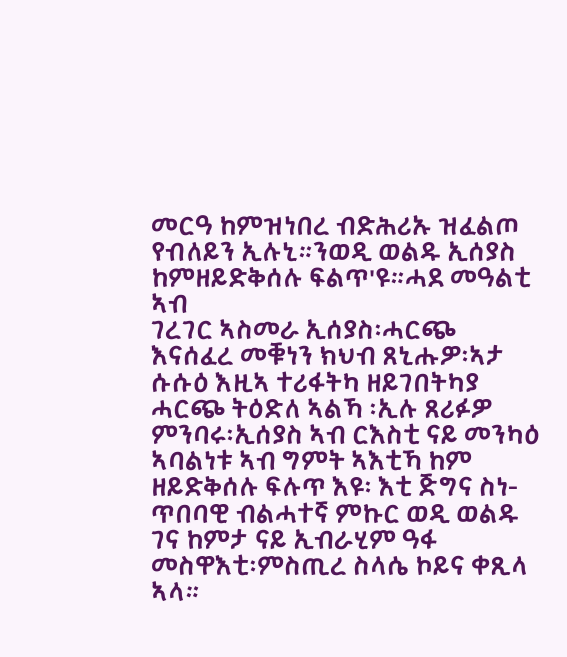መርዓ ከምዝነበረ ብድሕሪኡ ዝፈልጦ የብለይን ኢሉኒ።ንወዲ ወልዱ ኢሰያስ ከምዘይድቅሰሉ ፍልጥ'ዩ።ሓደ መዓልቲ ኣብ
ገረገር ኣስመራ ኢሰያስ፡ሓርጭ እናሰፈረ መቑነን ክህብ ጸኒሑዎ፡ኣታ ሱሱዕ እዚኣ ተሪፋትካ ዘይገበትካያ ሓርጭ ትዕድለ ኣልኻ ፡ኢሉ ጸሪፉዎ ምንባሩ፡ኢሰያስ ኣብ ርእስቲ ናይ መንካዕ ኣባልነቱ ኣብ ግምት ኣእቲኻ ከም ዘይድቅሰሉ ፍሉጥ እዩ፡ እቲ ጅግና ስነ-ጥበባዊ ብልሓተኛ ምኩር ወዲ ወልዱ ገና ከምታ ናይ ኢብራሂም ዓፋ መስዋእቲ፡ምስጢረ ስላሴ ኮይና ቀጺላ ኣላ።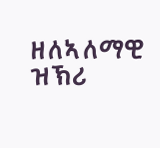ዘለኣለማዊ ዝኽሪ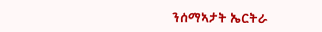ንሰማኣታት ኤርትራ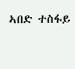ኣበድ ተስፋይ